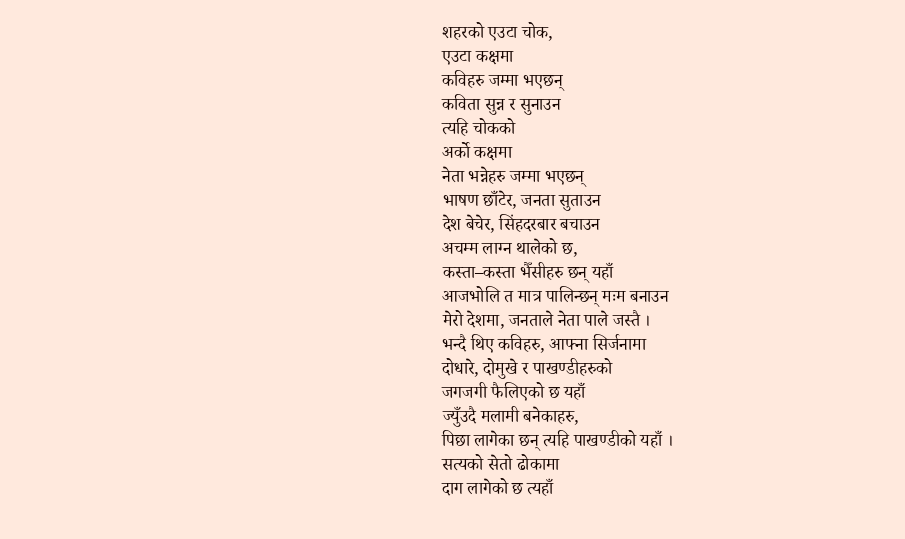शहरको एउटा चोक,
एउटा कक्षमा
कविहरु जम्मा भएछन्
कविता सुन्न र सुनाउन
त्यहि चोकको
अर्को कक्षमा
नेता भन्नेहरु जम्मा भएछन्
भाषण छाँटेर, जनता सुताउन
देश बेचेर, सिंहदरबार बचाउन
अचम्म लाग्न थालेको छ,
कस्ता–कस्ता भैँसीहरु छन् यहाँ
आजभोलि त मात्र पालिन्छन् मःम बनाउन
मेरो देशमा, जनताले नेता पाले जस्तै ।
भन्दै थिए कविहरु, आफ्ना सिर्जनामा
दोधारे, दोमुखे र पाखण्डीहरुको
जगजगी फैलिएको छ यहाँ
ज्युँउदै मलामी बनेकाहरु,
पिछा लागेका छन् त्यहि पाखण्डीको यहाँ ।
सत्यको सेतो ढोकामा
दाग लागेको छ त्यहाँ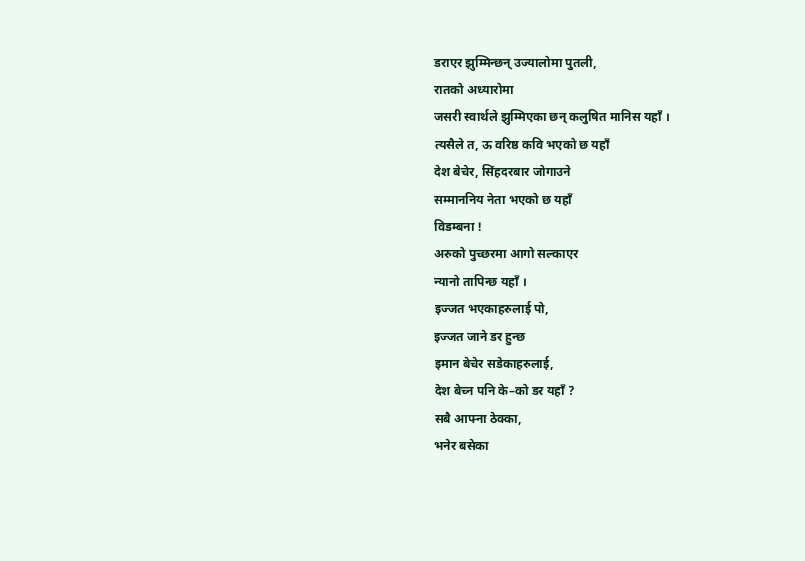डराएर झुम्मिन्छन् उज्यालोमा पुतली,
रातको अध्यारोमा
जसरी स्वार्थले झुम्मिएका छन् कलुषित मानिस यहाँ ।
त्यसैले त, ऊ वरिष्ठ कवि भएको छ यहाँ
देश बेचेर, सिंहदरबार जोगाउने
सम्माननिय नेता भएको छ यहाँ
विडम्बना !
अरुको पुच्छरमा आगो सल्काएर
न्यानो तापिन्छ यहाँ ।
इज्जत भएकाहरुलाई पो,
इज्जत जाने डर हुन्छ
इमान बेचेर सडेकाहरुलाई,
देश बेच्न पनि के–को डर यहाँ ?
सबै आफ्ना ठेक्का,
भनेर बसेका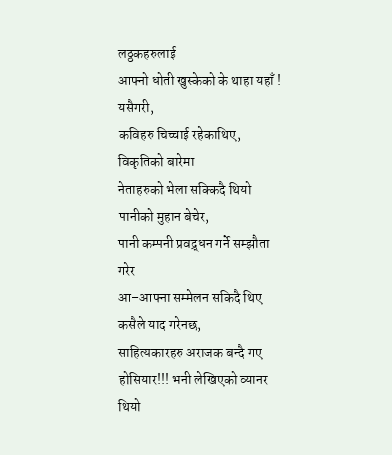लठ्ठकहरुलाई
आफ्नो धोती खुस्केको के थाहा यहाँ !
यसैगरी,
कविहरु चिच्चाई रहेकाथिए, विकृतिको बारेमा
नेताहरुको भेला सक्किदै थियो
पानीको मुहान बेचेर,
पानी कम्पनी प्रवद्र्धन गर्ने सम्झौता गरेर
आ–आफ्ना सम्मेलन सकिदै थिए
कसैले याद गरेनछ,
साहित्यकारहरु अराजक बन्दै गए
होसियार!!! भनी लेखिएको व्यानर थियो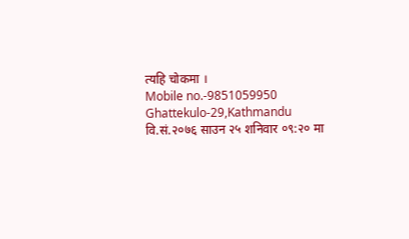त्यहि चोकमा ।
Mobile no.-9851059950
Ghattekulo-29,Kathmandu
वि.सं.२०७६ साउन २५ शनिवार ०९:२० मा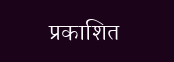प्रकाशित